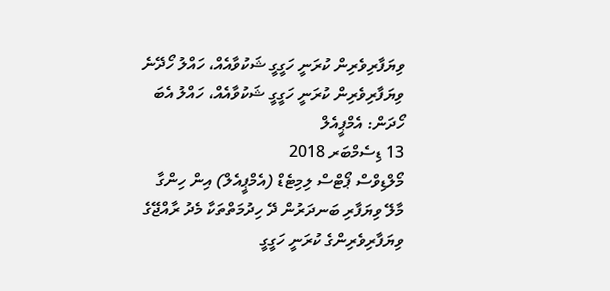ވިޔަފާރިވެރިން ކުރަނީ ހަގީގީ ޝަކުވާއެއް، ހައްލު ހޯދޭނެ
ވިޔަފާރިވެރިން ކުރަނީ ހަގީގީ ޝަކުވާއެއް، ހައްލު އެބަ ހޯދަން: އެމްޕީއެލް
13 ޑިސެމްބަރ 2018
މޯލްޑިވްސް ޕޯޓްސް ލިމިޓެޑް (އެމްޕީއެލް) އިން ހިންގާ މާލޭ ވިޔަފާރި ބަނދަރުން ދޭ ހިދުމަތްތަކާ މެދު ރާއްޖޭގެ ވިޔަފާރިވެރިންގެ ކުރަނީ ހަގީގީ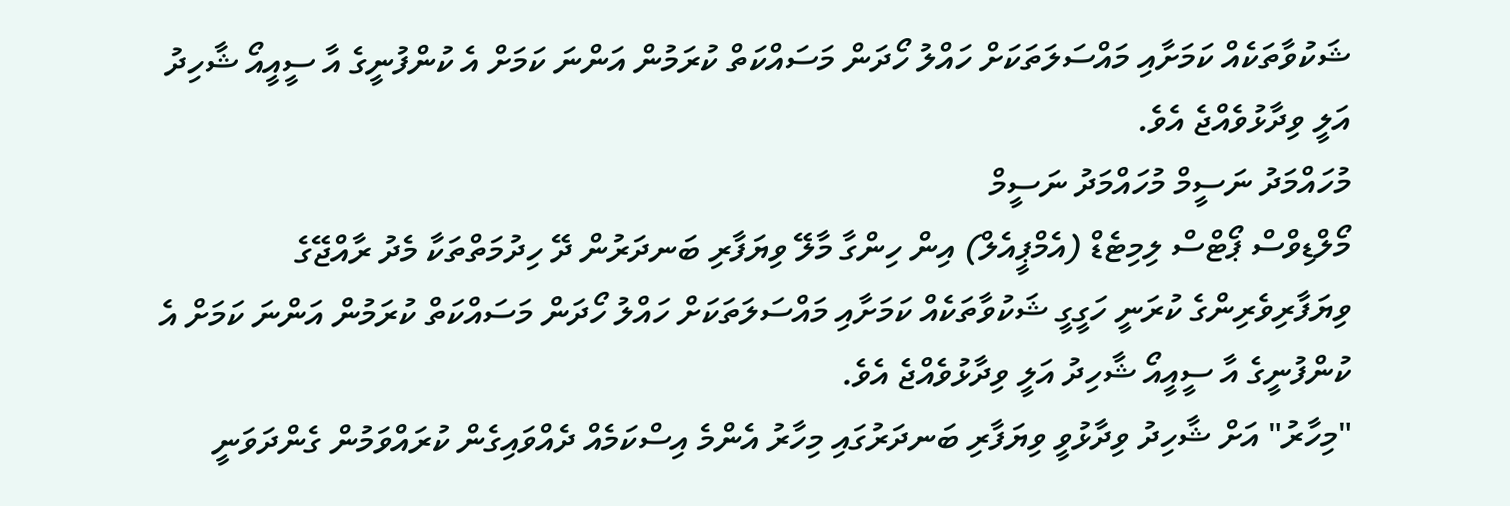ޝަކުވާތަކެއް ކަމަށާއި މައްސަލަތަކަށް ހައްލު ހޯދަން މަސައްކަތް ކުރަމުން އަންނަ ކަމަށް އެ ކުންފުނީގެ އާ ސީއީއޯ ޝާހިދު އަލީ ވިދާޅުވެއްޖެ އެވެ.
މުހައްމަދު ނަސީމް މުހައްމަދު ނަސީމް
މޯލްޑިވްސް ޕޯޓްސް ލިމިޓެޑް (އެމްޕީއެލް) އިން ހިންގާ މާލޭ ވިޔަފާރި ބަނދަރުން ދޭ ހިދުމަތްތަކާ މެދު ރާއްޖޭގެ ވިޔަފާރިވެރިންގެ ކުރަނީ ހަގީގީ ޝަކުވާތަކެއް ކަމަށާއި މައްސަލަތަކަށް ހައްލު ހޯދަން މަސައްކަތް ކުރަމުން އަންނަ ކަމަށް އެ ކުންފުނީގެ އާ ސީއީއޯ ޝާހިދު އަލީ ވިދާޅުވެއްޖެ އެވެ.
"މިހާރު" އަށް ޝާހިދު ވިދާޅުވީ ވިޔަފާރި ބަނދަރުގައި މިހާރު އެންމެ އިސްކަމެއް ދެއްވައިގެން ކުރައްވަމުން ގެންދަވަނީ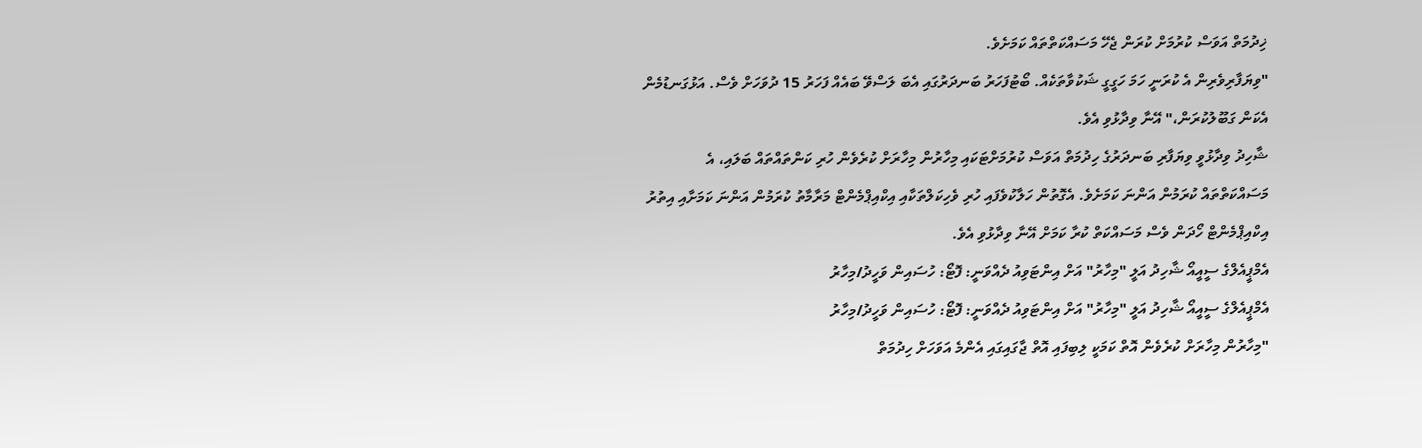ޚިދުމަތް އަވަސް ކުރުމަށް ކުރަން ޖެހޭ މަސައްކަތްތައް ކަމަށެވެ.
"ވިޔަފާރިވެރިން އެ ކުރަނީ ހަމަ ހަގީގީ ޝަކުވާތަކެއް. ބޯޓުފަހަރު ބަނދަރުގައި އެބަ ލަސްވޭ ބައެއް ފަހަރު 15 ދުވަހަށް ވެސް. އަޅުގަނޑުމެން އެކަން ގަބޫލުކުރަން،" އޭނާ ވިދާޅުވި އެވެ.
ޝާހިދު ވިދާޅުވީ ވިޔަފާރި ބަނދަރުގެ ހިދުމަތް އަވަސް ކުރުމަށްޓަކައި މިހާރުން މިހާރަށް ކުރެވެން ހުރި ކަންތައްތައް ބަލައި، އެ މަސައްކަތްތައް ކުރަމުން އަންނަ ކަމަށެވެ. އެގޮތުން ހަލާކުވެފައި ހުރި ވެހިކަލްތަކާއި އިކްއިޕްމެންޓް މަރާމާތު ކުރަމުން އަންނަ ކަމަށާއި އިތުރު އިކްއިޕްމެންޓް ހޯދަން ވެސް މަސައްކަތް ކުރާ ކަމަށް އޭނާ ވިދާޅުވި އެވެ.
އެމްޕީއެލްގެ ސީއީއޯ ޝާހިދު އަލީ "މިހާރު" އަށް އިންޓަވިއު ދެއްވަނީ: ފޮޓޯ: ހުސައިން ވަހީދު/މިހާރު
އެމްޕީއެލްގެ ސީއީއޯ ޝާހިދު އަލީ "މިހާރު" އަށް އިންޓަވިއު ދެއްވަނީ: ފޮޓޯ: ހުސައިން ވަހީދު/މިހާރު
"މިހާރުން މިހާރަށް ކުރެވެން އޮތް ކަމަކީ ލިބިފައި އޮތް ޖާގައިގައި އެންމެ އަވަހަށް ހިދުމަތް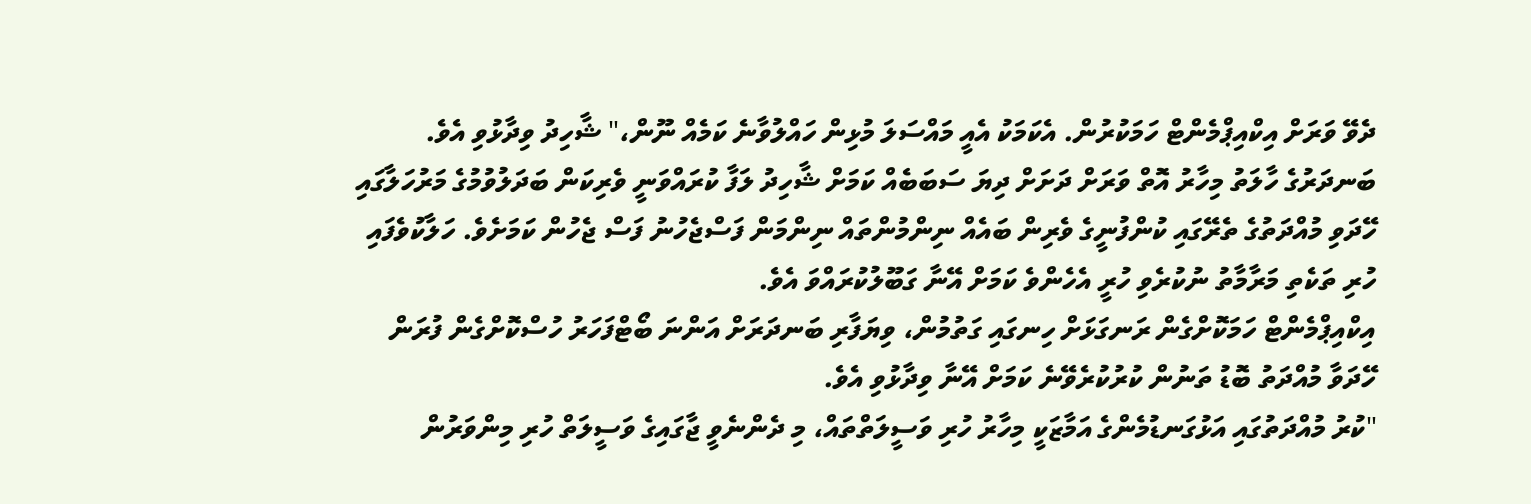ދެވޭ ވަރަށް އިކްއިޕްމެންޓް ހަމަކުރުން. އެކަމަކު އެއީ މައްސަލަ މުޅިން ހައްލުވާނެ ކަމެއް ނޫން،" ޝާހިދު ވިދާޅުވި އެވެ.
ބަނދަރުގެ ހާލަތު މިހާރު އޮތް ވަރަށް ދަށަށް ދިޔަ ސަބަބެއް ކަމަށް ޝާހިދު ލަފާ ކުރައްވަނީ ވެރިކަން ބަދަލުވުމުގެ މަރުހަލާގައި ހޭދަވި މުއްދަތުގެ ތެރޭގައި ކުންފުނީގެ ވެރިން ބައެއް ނިންމުންތައް ނިންމަން ފަސްޖެހުނު ފަސް ޖެހުން ކަމަށެވެ. ހަލާކުވެފައި ހުރި ތަކެތި މަރާމާތު ނުކުރެވި ހުރީ އެހެންވެ ކަމަށް އޭނާ ގަބޫލުކުރައްވަ އެވެ.
އިކްއިޕްމެންޓް ހަމަކޮށްގެން ރަނގަޅަށް ހިނގައި ގަތުމުން، ވިޔަފާރި ބަނދަރަށް އަންނަ ބޯޓްފަހަރު ހުސްކޮށްގެން ފުރަން ހޭދަވާ މުއްދަތު ބޮޑު ތަނުން ކުރުކުރެވޭނެ ކަމަށް އޭނާ ވިދާޅުވި އެވެ.
"ކުރު މުއްދަތުގައި އަޅުގަނޑުމެންގެ އަމާޒަކީ މިހާރު ހުރި ވަސީލަތްތައް، މި ދެންނެވީ ޖާގައިގެ ވަސީލަތް ހުރި މިންވަރުން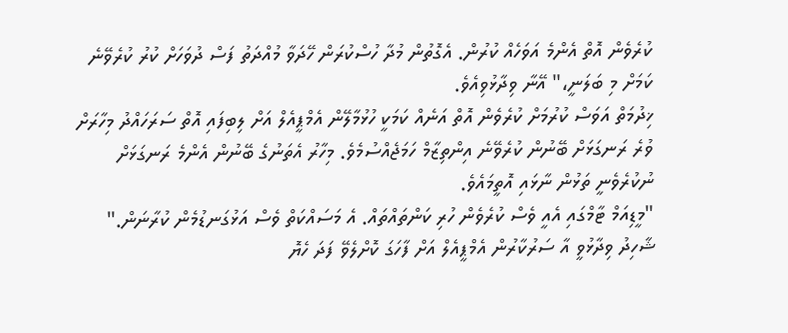ކުރެވެން އޮތް އެންމެ އަވަހެއް ކުރުން. އެގޮތުން މުދާ ހުސްކުރަން ހޭދަވާ މުއްދަތު ފަސް ދުވަހަށް ކުރު ކުރެވޭނެ ކަމަށް މި ބަލަނީ،" އޭނާ ވިދާޅުވިއެވެ.
ޚިދުމަތް އަވަސް ކުރުމަށް ކުރެވެން އޮތް އަނެއް ކަމަކީ ހުޅުމާލޭން އެމްޕީއެލް އަށް ލިބިފައި އޮތް ސަރަހައްދު މިހާރަށް ވުރެ ރަނގަޅަށް ބޭނުން ކުރެވޭނެ އިންތިޒާމް ހަމަޖެއްސުމެވެ. މިހާރު އެތަނުގެ ބޭނުން އެންމެ ރަނގަޅަށް ނުކުރެވެނީ ތަޅުން ނާޅައި އޮތީމައެވެ.
"މީޑިއަމް ޓާމްގައި އެއީ ވެސް ކުރެވެން ހުރި ކަންތައްތައް. އެ މަސައްކަތް ވެސް އަޅުގަނޑުމެން ކުރާނަން."
ޝާހިދު ވިދާޅުވީ އާ ސަރުކާރުން އެމްޕީއެލް އަށް ފާހަގަ ކޮށްލެވޭ ފަދަ ހެޔޮ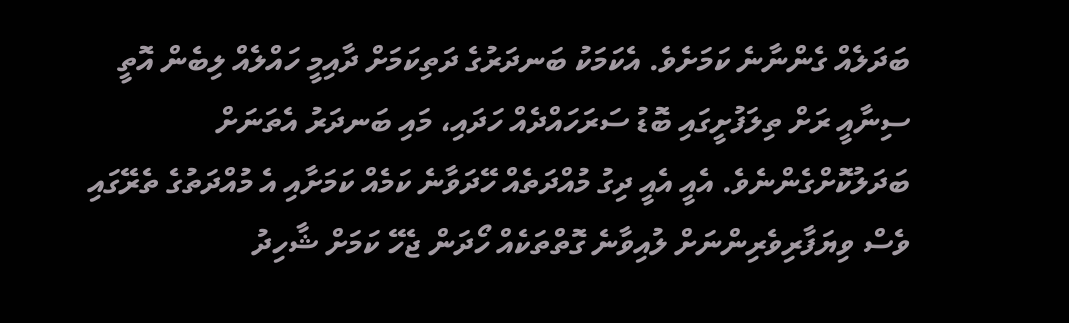ބަދަލެއް ގެންނާނެ ކަމަށެވެ. އެކަމަކު ބަނދަރުގެ ދަތިކަމަށް ދާއިމީ ހައްލެއް ލިބެން އޮތީ ސިނާއީ ރަށް ތިލަފުށީގައި ބޮޑު ސަރަހައްދެއް ހަދައި، މައި ބަނދަރު އެތަނަށް ބަދަލުކޮށްގެންނެވެ. އެއީ އެއީ ދިގު މުއްދަތެއް ހޭދަވާނެ ކަމެއް ކަމަށާއި އެ މުއްދަތުގެ ތެރޭގައި ވެސް ވިޔަފާރިވެރިންނަށް ލުއިވާނެ ގޮތްތަކެއް ހޯދަން ޖެހޭ ކަމަށް ޝާހިދު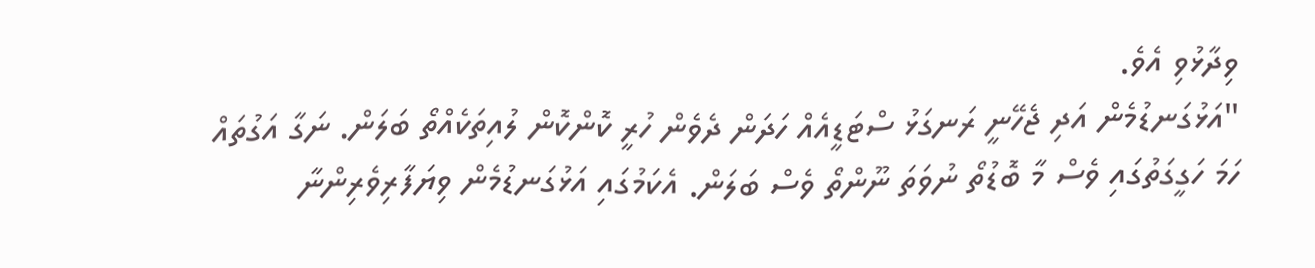ވިދާޅުވި އެވެ.
"އަޅުގަނޑުމެން އަދި ޖެހޭނީ ރަނގަޅު ސްޓަޑީއެއް ހަދަން ދެވެން ހުރީ ކޮންކޮން ލުއިތަކެއްތޯ ބަލަން. ނަގާ އަގުތައް ހަމަ ހަގީގަތުގައި ވެސް މާ ބޮޑުތޯ ނުވަތަ ނޫންތޯ ވެސް ބަލަން. އެކަމުގައި އަޅުގަނޑުމެން ވިޔަފާރިވެރިންނާ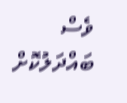ވެސް ބައްދަލުކޮށް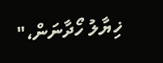ޚިޔާލު ހޯދާނަން،"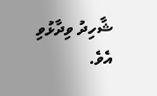ޝާހިދު ވިދާޅުވި އެވެ.